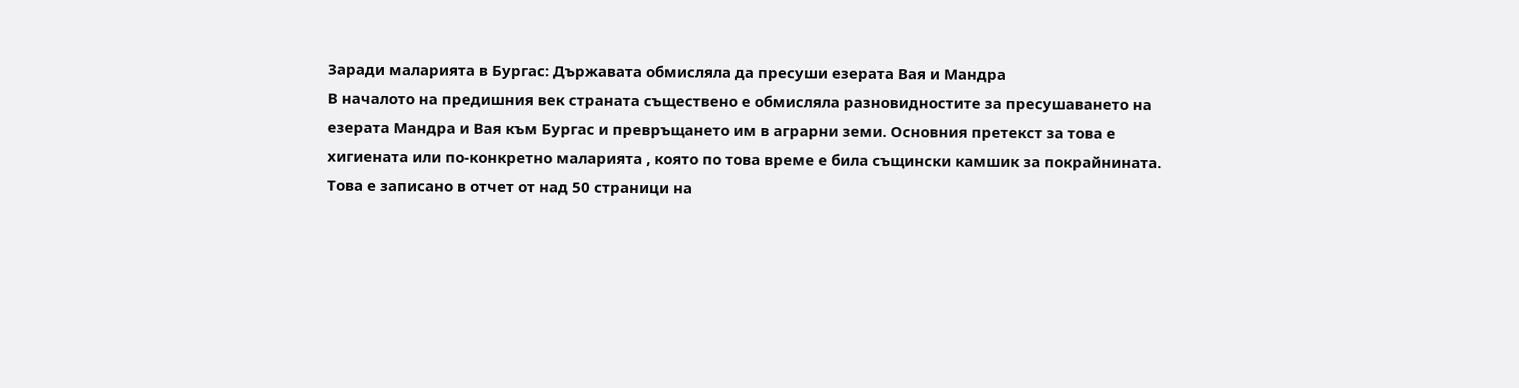Заради маларията в Бургас: Държавата обмисляла да пресуши езерата Вая и Мандра
В началото на предишния век страната съществено е обмисляла разновидностите за пресушаването на езерата Мандра и Вая към Бургас и превръщането им в аграрни земи. Основния претекст за това е хигиената или по-конкретно маларията , която по това време е била същински камшик за покрайнината.
Това е записано в отчет от над 50 страници на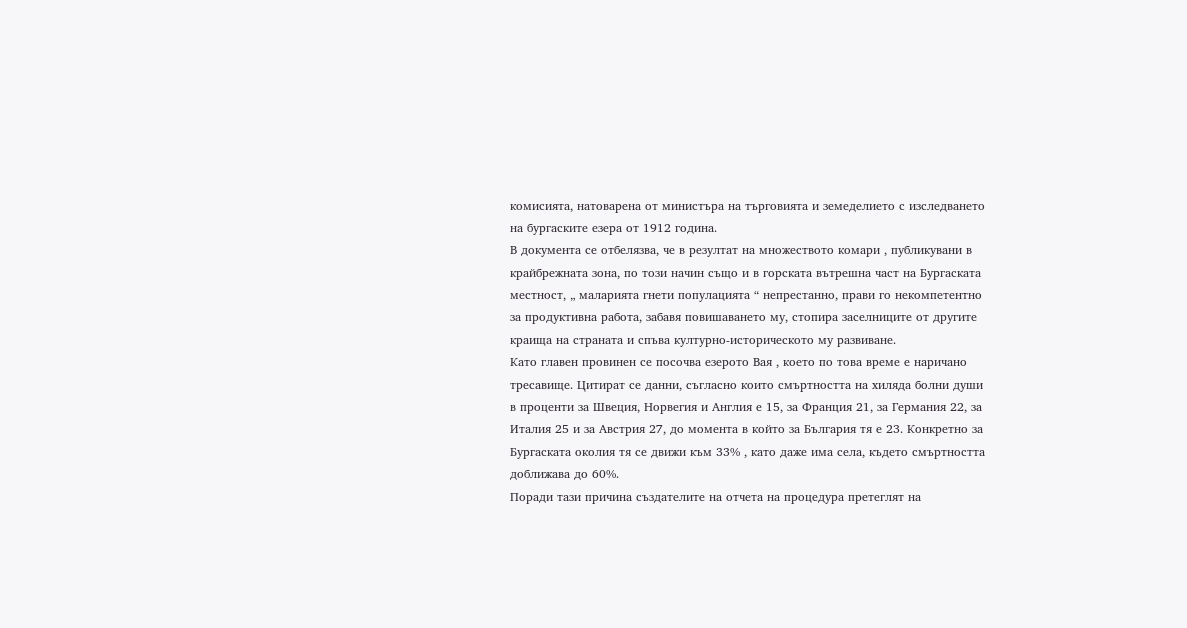комисията, натоварена от министъра на търговията и земеделието с изследването на бургаските езера от 1912 година.
В документа се отбелязва, че в резултат на множеството комари , публикувани в крайбрежната зона, по този начин също и в горската вътрешна част на Бургаската местност, „ маларията гнети популацията “ непрестанно, прави го некомпетентно за продуктивна работа, забавя повишаването му, стопира заселниците от другите краища на страната и спъва културно-историческото му развиване.
Като главен провинен се посочва езерото Вая , което по това време е наричано тресавище. Цитират се данни, съгласно които смъртността на хиляда болни души в проценти за Швеция, Норвегия и Англия е 15, за Франция 21, за Германия 22, за Италия 25 и за Австрия 27, до момента в който за България тя е 23. Конкретно за Бургаската околия тя се движи към 33% , като даже има села, където смъртността доближава до 60%.
Поради тази причина създателите на отчета на процедура претеглят на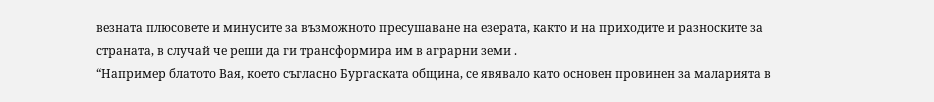везната плюсовете и минусите за възможното пресушаване на езерата, както и на приходите и разноските за страната, в случай че реши да ги трансформира им в аграрни земи .
“Например блатото Вая, което съгласно Бургаската община, се явявало като основен провинен за маларията в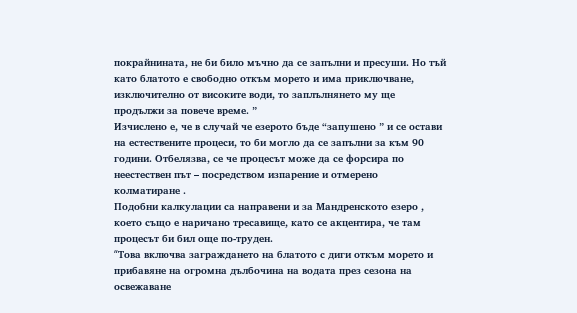покрайнината, не би било мъчно да се запълни и пресуши. Но тъй като блатото е свободно откъм морето и има приключване, изключително от високите води, то заплълнянето му ще продължи за повече време. ”
Изчислено е, че в случай че езерото бъде “запушено ” и се остави на естествените процеси, то би могло да се запълни за към 90 години. Отбелязва, се че процесът може да се форсира по неестествен път – посредством изпарение и отмерено колматиране .
Подобни калкулации са направени и за Мандренското езеро , което също е наричано тресавище, като се акцентира, че там процесът би бил още по-труден.
“Tова включва заграждането на блатото с диги откъм морето и прибавяне на огромна дълбочина на водата през сезона на освежаване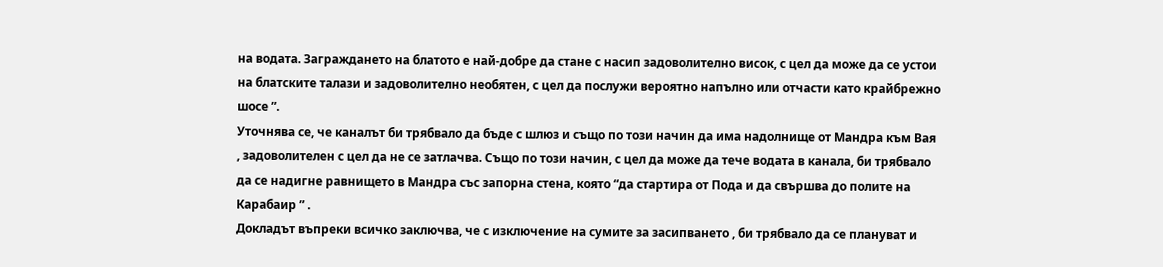на водата. Заграждането на блатото е най-добре да стане с насип задоволително висок, с цел да може да се устои на блатските талази и задоволително необятен, с цел да послужи вероятно напълно или отчасти като крайбрежно шосе ”.
Уточнява се, че каналът би трябвало да бъде с шлюз и също по този начин да има надолнище от Мандра към Вая , задоволителен с цел да не се затлачва. Също по този начин, с цел да може да тече водата в канала, би трябвало да се надигне равнището в Мандра със запорна стена, която “да стартира от Пода и да свършва до полите на Карабаир ” .
Докладът въпреки всичко заключва, че с изключение на сумите за засипването , би трябвало да се плануват и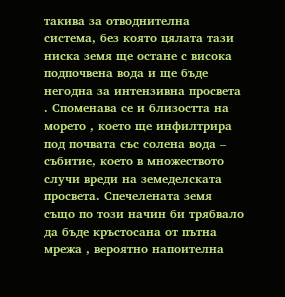такива за отводнителна система, без която цялата тази ниска земя ще остане с висока подпочвена вода и ще бъде негодна за интензивна просвета . Споменава се и близостта на морето , което ще инфилтрира под почвата със солена вода – събитие, което в множеството случи вреди на земеделската просвета. Спечелената земя също по този начин би трябвало да бъде кръстосана от пътна мрежа , вероятно напоителна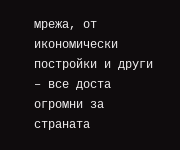мрежа, от икономически постройки и други – все доста огромни за страната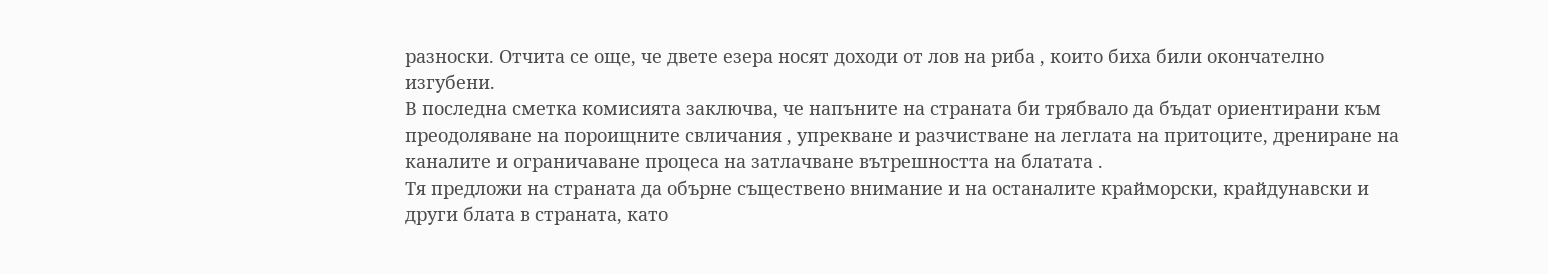разноски. Отчита се още, че двете езера носят доходи от лов на риба , които биха били окончателно изгубени.
В последна сметка комисията заключва, че напъните на страната би трябвало да бъдат ориентирани към преодоляване на пороищните свличания , упрекване и разчистване на леглата на притоците, дрениране на каналите и ограничаване процеса на затлачване вътрешността на блатата .
Тя предложи на страната да обърне съществено внимание и на останалите крайморски, крайдунавски и други блата в страната, като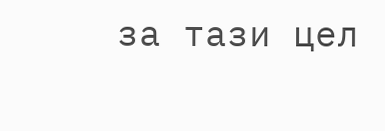за тази цел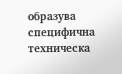образува специфична техническа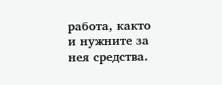работа, както и нужните за нея средства.